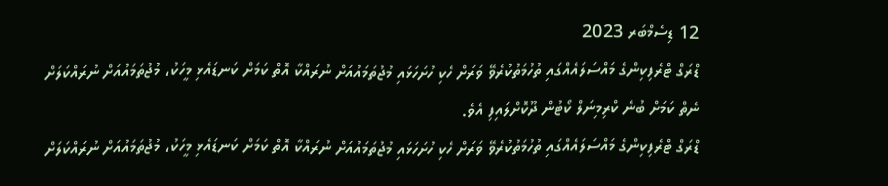12 ޑިސެމްބަރ 2023
ޑްރަގް ޓްރެފިކިންގެ މައްސަލައެއްގައި ތުހުމަތުކުރެވޭ ވަރަށް ހެކި ހުށަހަޅައި މުޖުތަމައުއަށް ނުރައްކާ އޮތް ކަމަށް ކަނޑައެޅި މީހަކު، މުޖުތަމައުއަށް ނުރައްކަލަށް ނެތް ކަމަށް ބުނެ ކްރިމިނަލް ކޯޓުން ދޫކޮށްލައިފި އެވެ.
ޑްރަގް ޓްރެފިކިންގެ މައްސަލައެއްގައި ތުހުމަތުކުރެވޭ ވަރަށް ހެކި ހުށަހަޅައި މުޖުތަމައުއަށް ނުރައްކާ އޮތް ކަމަށް ކަނޑައެޅި މީހަކު، މުޖުތަމައުއަށް ނުރައްކަލަށް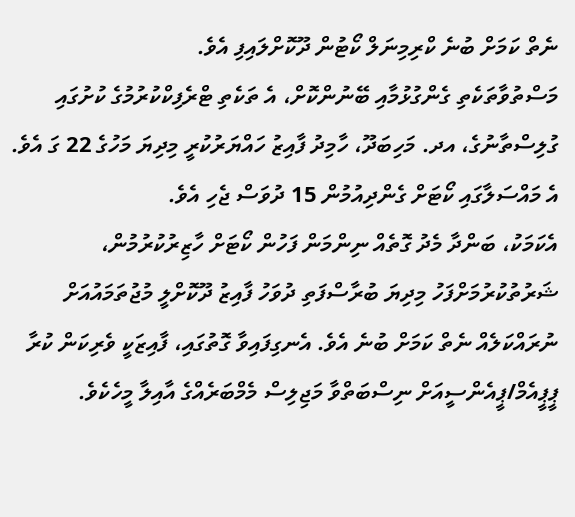ނެތް ކަމަށް ބުނެ ކްރިމިނަލް ކޯޓުން ދޫކޮށްލައިފި އެވެ.
މަސްތުވާތަކެތި ގެންގުޅުމާއި ބޭނުންކޮށް، އެ ތަކެތި ޓްރެފިކްކުރުމުގެ ކުށުގައި ގުލިސްތާނުގެ، އދ. މަހިބަދޫ، ހާމިދު ފާއިޒު ހައްޔަރުކުރީ މިދިޔަ މަހުގެ 22 ގަ އެވެ. އެ މައްސަލާގައި ކޯޓަށް ގެންދިއުމުން 15 ދުވަސް ޖެހި އެވެ.
އެކަމަކު، ބަންދާ މެދު ގޮތެއް ނިންމަން ފަހުން ކޯޓަށް ހާޒިރުކުރުމުން، ޝަރުތުކުރުމަށްފަހު މިދިޔަ ބުރާސްފަތި ދުވަހު ފާއިޒު ދޫކޮށްލީ މުޖުތަމައުއަށް ނުރައްކަލެއް ނެތް ކަމަށް ބުނެ އެވެ. އެނގިފައިވާ ގޮތުގައި، ފާއިޒަކީ ވެރިކަން ކުރާ ޕީޕީއެމް/ޕީއެންސީއަށް ނިސްބަތްވާ މަޖިލިސް މެމްބަރެއްގެ އާއިލާ މީހެކެވެ.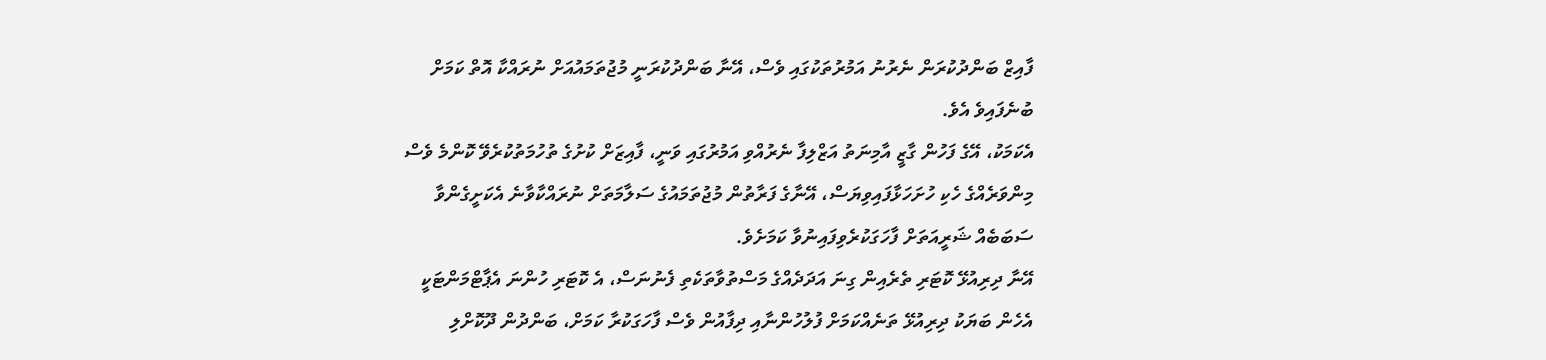ފާއިޒް ބަންދުކުރަން ނެރުނު އަމުރުތަކުގައި ވެސް، އޭނާ ބަންދުކުރަނީ މުޖުތަމައުއަށް ނުރައްކާ އޮތް ކަމަށް ބުނެފައިވެ އެވެ.
އެކަމަކު، އޭގެ ފަހުން ގާޒީ އާމިނަތު އަޒްލިފާ ނެރުއްވި އަމުރުގައި ވަނީ، ފާއިޒަށް ކުށުގެ ތުހުމަތުކުރެވޭ ކޮންމެ ވެސް މިންވަރެއްގެ ހެކި ހުށަހަޅާފައިވިޔަސް، އޭނާގެ ފަރާތުން މުޖުތަމައުގެ ސަލާމަތަށް ނުރައްކާވާނެ އެކަށީގެންވާ ސަބަބެއް ޝަރީއަތަށް ފާހަގަކުރެވިފައިނުވާ ކަމަށެވެ.
އޭނާ ދިރިއުޅޭ ކޮޓަރި ތެރެއިން ގިނަ އަދަދެއްގެ މަސްތުވާތަކެތި ފެނުނަސް، އެ ކޮޓަރި ހުންނަ އެޕާޓްމަންޓަކީ އެހެން ބަޔަކު ދިރިއުޅޭ ތަނެއްކަމަށް ފުލުހުންނާއި ދިފާއުން ވެސް ފާހަގަކުރާ ކަމަށް، ބަންދުން ދޫކޮށްލި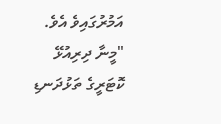އަމުރުގައިވެ އެވެ.
"މީނާ ދިރިއުޅޭ ކޮޓަރީގެ ތަޅުދަނޑި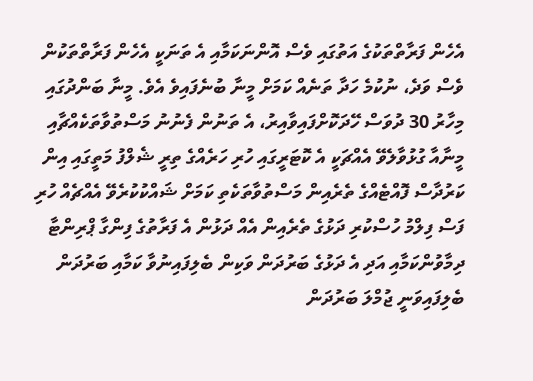އެހެން ފަރާތްތަކުގެ އަތުގައި ވެސް އޮންނަކަމާއި އެ ތަނަކީ އެހެން ފަރާތްތަކުން ވެސް ވަދެ، ނުކުމެ ހަދާ ތަނެއް ކަމަށް މީނާ ބުނެފައިވެ އެވެ. މީނާ ބަންދުގައި މިހާރު 30 ދުވަސް ހޭދަކޮށްފައިވާއިރު، އެ ތަނުން ފެނުނު މަސްތުވާތަކެއްޗާއި މީނާއާ ގުޅުވާލެވޭ އެއްޗަކީ އެ ކޮޓަރީގައި ހުރި ހަރެއްގެ ތިރީ ޝެލްފު މަތީގައި އިން ކަރުދާސް ފޮއްޓެއްގެ ތެރެއިން މަސްތުވާތަކެތި ކަމަށް ޝައްކުކުރެވޭ އެއްޗެއް ހުރި ފަސް ފިލްމު ހުސްކުރި ދަޅުގެ ތެރެއިން އެއް ދަޅުން އެ ފަރާތުގެ ފިންގާ ޕްރިންޓާ ދިމާވުންކަމާއި އަދި އެ ދަޅުގެ ބަރުދަން ވަކިން ބެލިފައިނުވާ ކަމާއި ބަރުދަން ބެލިފައިވަނީ ޖުމްލަ ބަރުދަން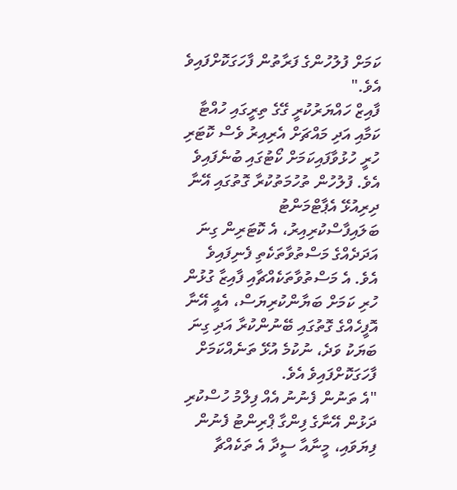ކަމަށް ފުލުހުންގެ ފަރާތުން ފާހަގަކޮށްފައިވެ އެވެ."
ފާއިޒް ހައްޔަރުކުރީ ގޭގެ ތިރީގައި ހުއްޓާ ކަމާއި އަދި މައްޗަށް އެރިއިރު ވެސް ކޮޓަރި ހުރީ ހުޅުވާފައިކަމަށް ކޯޓުގައި ބުނެފައިވެ އެވެ. ފުލުހުން ތުހުމަތުކުރާ ގޮތުގައި އޭނާ ދިރިއުޅޭ އެޕާޓްމަންޓު ބަލައިފާސްކުރިއިރު، އެ ކޮޓަރިން ގިނަ އަދަދެއްގެ މަސްތުވާތަކެތި ފެނިފައިވެ އެވެ. އެ މަސްތުވާތަކެއްޗާއި ފާއިޒާ ގުޅުން ހުރި ކަމަށް ބަޔާންކުރިޔަސް، އެއީ އޭނާ އޮފީހެއްގެ ގޮތުގައި ބޭނުންކުރާ އަދި ގިނަ ބަޔަކު ވަދެ، ނުކުމެ އުޅޭ ތަނެއްކަމަށް ފާހަގަކޮށްފައިވެ އެވެ.
"އެ ތަނުން ފެނުނު އެއް ފިލްމު ހުސްކުރި ދަޅުން އޭނާގެ ފިންގާ ޕްރިންޓު ފެނުން ފިޔަވައި، މީނާއާ ސީދާ އެ ތަކެއްޗާ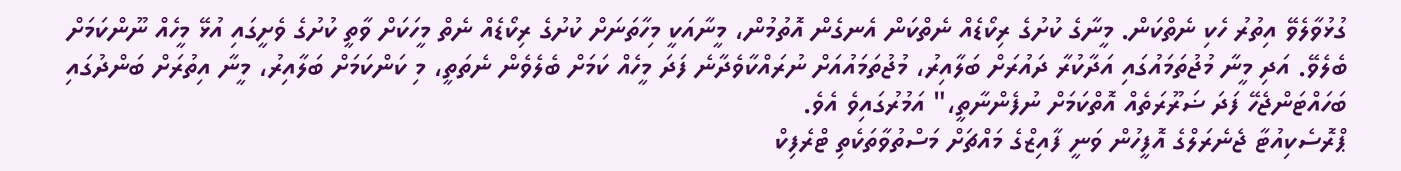ގުޅުވާލެވޭ އިތުރު ހެކި ނެތްކަން. މީނާގެ ކުށުގެ ރިކޯޑެއް ނެތްކަން އެނގެން އޮތުމުން، މީނާއަކީ މިހާތަނަށް ކުށުގެ ރިކޯޑެއް ނެތް މީހަކަށް ވާތީ ކުށުގެ ވެށީގައި އުޅޭ މީހެއް ނޫންކަމަށް ބެލެވޭ. އަދި މީނާ މުޖުތަމައުގައި އަދާކުރާ ދައުރަށް ބަލާއިރު، މުޖުތަމައުއަށް ނުރައްކާވެދާނެ ފަދަ މީހެއް ކަމަށް ބެލެވެން ނެތަތީ، މި ކަންކަމަށް ބަލާއިރު، މީނާ އިތުރަށް ބަންދުގައި ބަހައްޓަންޖެހޭ ފަދަ ޟަރޫރަތެއް އޮތްކަމަށް ނުފެންނާތީ،" އަމުރުގައިވެ އެވެ.
ޕްރޮސެކިއުޓާ ޖެނެރަލްގެ އޮފީހުން ވަނީ ފާއިޒްގެ މައްޗަށް މަސްތުވާތަކެތި ޓްރެފިކް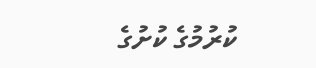ކުރުމުގެ ކުށުގެ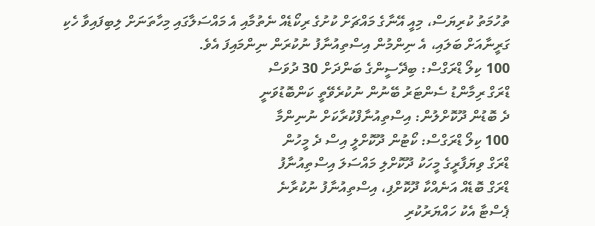ތުހުމަތު ކުރިޔަސް، މިއީ އޭނާގެ މައްޗަށް ކުށުގެ ރިކޯޑެއް ނެތުމާއި އެ މައްސަލާގައި މިހާތަނަށް ލިބިފައިވާ ހެކި ގަރީނާއަށް ބަލައި، އެ ނިންމުން އިސްތިއުނާފު ނުކުރަން ނިންމައިފަ އެވެ.
100 ކިލޯ ޑްރަގްސް: ބިދޭސީންގެ ބަންދަށް 30 ދުވަސް
ޑްރަގް ރިމާންޑު ސެންޓަރު ބޭނުން ނުކުރެވޭތީ ކަންބޮޑުވަނީ
ދެ ބޮޑުން ދޫކޮށްލުން: އިސްތިއުނާފްކުރާކަށް ނުނިންމާ
100 ކިލޯ ޑްރަގްސް: ކޯޓުން ދޫކޮށްލީ އިސް ދެ މީހުން
ޑްރަގް ވިޔަފާރީގެ މީހަކު ދޫކޮށްލި މައްސަލަ އިސްތިއުނާފު
ޑްރަގް ބޮޑެއް އަނެއްކާ ދޫކޮށްފި، އިސްތިއުނާފު ނުކުރާނެ
ޕެސްޓާ އެކު ހައްޔަރުކުރި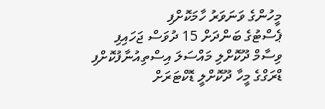މީހުންގެ ވަނަވަރު ހާމަކޮށްފި
ޕެސްޓުގެ ބަންދަށް 15 ދުވަސް ޖަހައިފި
ވިސާމް ދޫކޮށްލި މައްސަލަ އިސްތިއުނާފުކޮށްފި
ޑްރަގްގެ މީހާ ދޫކޮށްލީ ޑޮކްޓަރަށް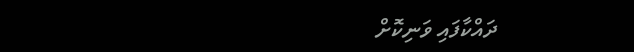ދައްކާފައި ވަނިކޮށް